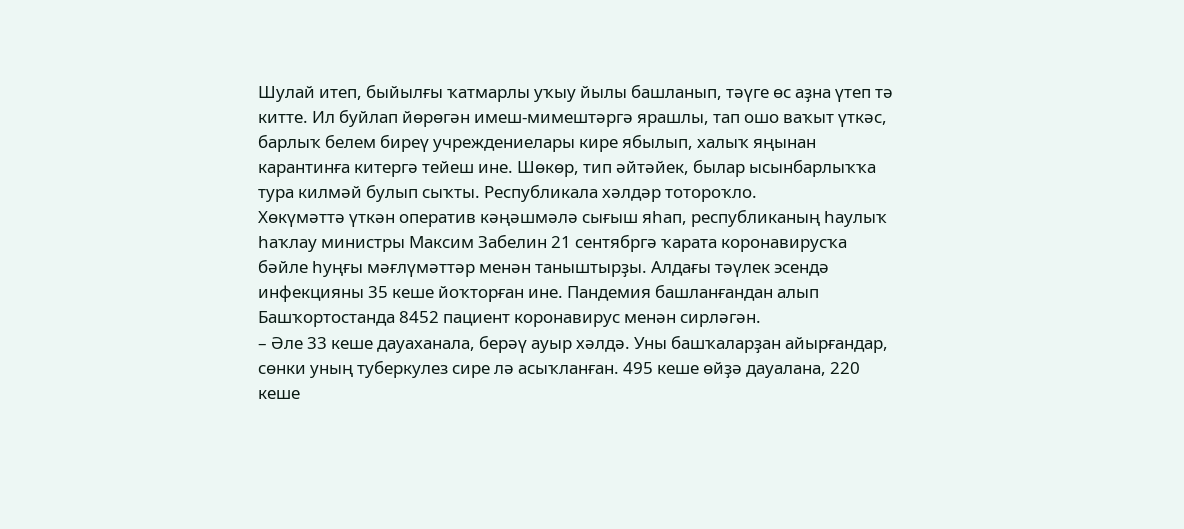Шулай итеп, быйылғы ҡатмарлы уҡыу йылы башланып, тәүге өс аҙна үтеп тә китте. Ил буйлап йөрөгән имеш-мимештәргә ярашлы, тап ошо ваҡыт үткәс, барлыҡ белем биреү учреждениелары кире ябылып, халыҡ яңынан карантинға китергә тейеш ине. Шөкөр, тип әйтәйек, былар ысынбарлыҡҡа тура килмәй булып сыҡты. Республикала хәлдәр тотороҡло.
Хөкүмәттә үткән оператив кәңәшмәлә сығыш яһап, республиканың һаулыҡ һаҡлау министры Максим Забелин 21 сентябргә ҡарата коронавирусҡа бәйле һуңғы мәғлүмәттәр менән таныштырҙы. Алдағы тәүлек эсендә инфекцияны 35 кеше йоҡторған ине. Пандемия башланғандан алып Башҡортостанда 8452 пациент коронавирус менән сирләгән.
– Әле 33 кеше дауаханала, берәү ауыр хәлдә. Уны башҡаларҙан айырғандар, сөнки уның туберкулез сире лә асыҡланған. 495 кеше өйҙә дауалана, 220 кеше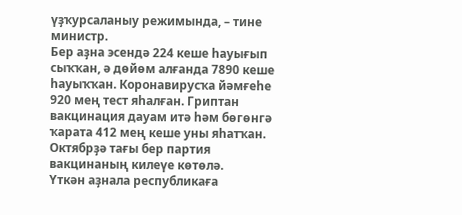үҙҡурсаланыу режимында, – тине министр.
Бер аҙна эсендә 224 кеше һауығып сыҡҡан, ә дөйөм алғанда 7890 кеше һауыҡҡан. Коронавирусҡа йәмғеһе 920 мең тест яһалған. Гриптан вакцинация дауам итә һәм бөгөнгә ҡарата 412 мең кеше уны яһатҡан. Октябрҙә тағы бер партия вакцинаның килеүе көтөлә.
Үткән аҙнала республикаға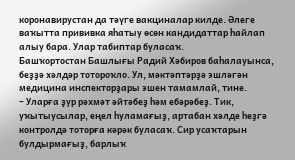коронавирустан да тәүге вакциналар килде. Әлеге ваҡытта прививка яһатыу өсөн кандидаттар һайлап алыу бара. Улар табиптар буласаҡ.
Башҡортостан Башлығы Радий Хәбиров баһалауынса, беҙҙә хәлдәр тотороҡло. Ул, мәктәптәрҙә эшләгән медицина инспекторҙары эшен тамамлай, тине.
– Уларға ҙур рәхмәт әйтәбеҙ һәм ебәрәбеҙ. Тик, уҡытыусылар, еңел һуламағыҙ, артабан хәлде һеҙгә контролдә тоторға кәрәк буласаҡ. Сир усаҡтарын булдырмағыҙ, барлыҡ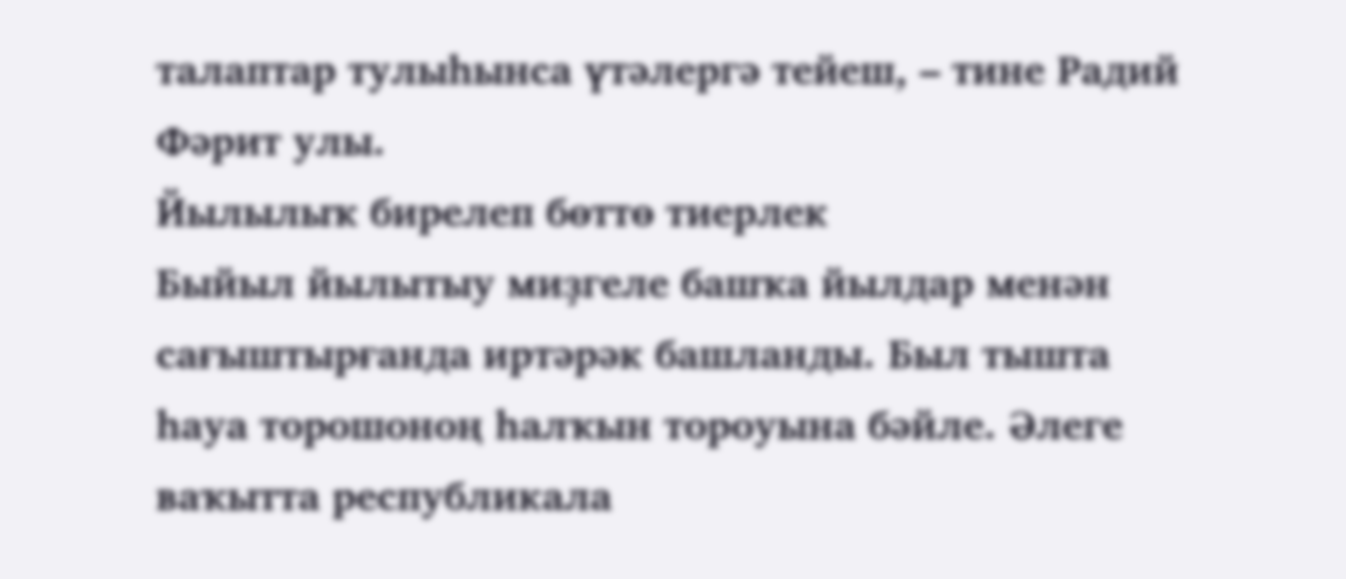талаптар тулыһынса үтәлергә тейеш, – тине Радий Фәрит улы.
Йылылыҡ бирелеп бөттө тиерлек
Быйыл йылытыу миҙгеле башҡа йылдар менән сағыштырғанда иртәрәк башланды. Был тышта һауа торошоноң һалҡын тороуына бәйле. Әлеге ваҡытта республикала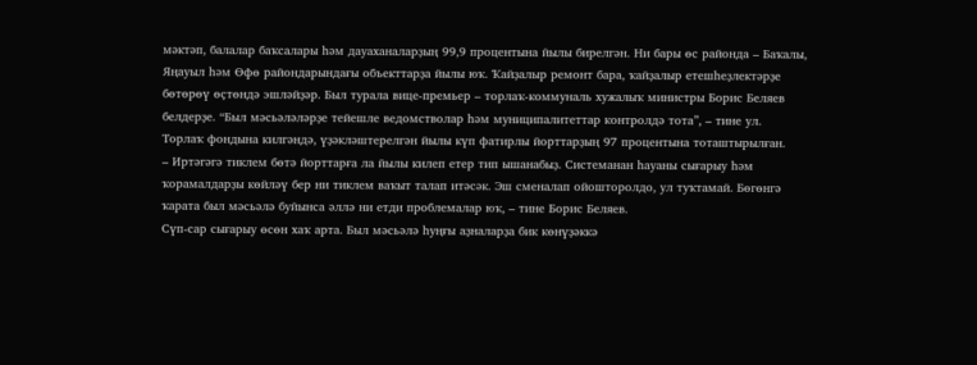мәктәп, балалар баҡсалары һәм дауаханаларҙың 99,9 процентына йылы бирелгән. Ни бары өс районда – Баҡалы, Яңауыл һәм Өфө райондарындағы объекттарҙа йылы юҡ. Ҡайҙалыр ремонт бара, ҡайҙалыр етешһеҙлектәрҙе бөтөрөү өҫтөндә эшләйҙәр. Был турала вице-премьер – торлаҡ-коммуналь хужалыҡ министры Борис Беляев белдерҙе. “Был мәсьәләләрҙе тейешле ведомстволар һәм муниципалитеттар контролдә тота”, – тине ул.
Торлаҡ фондына килгәндә, үҙәкләштерелгән йылы күп фатирлы йорттарҙың 97 процентына тоташтырылған.
– Иртәгәгә тиклем бөтә йорттарға ла йылы килеп етер тип ышанабыҙ. Системанан һауаны сығарыу һәм ҡорамалдарҙы көйләү бер ни тиклем ваҡыт талап итәсәк. Эш сменалап ойошторолдо, ул туҡтамай. Бөгөнгә ҡарата был мәсьәлә буйынса әллә ни етди проблемалар юҡ, – тине Борис Беляев.
Сүп-сар сығарыу өсөн хаҡ арта. Был мәсьәлә һуңғы аҙналарҙа бик көнүҙәккә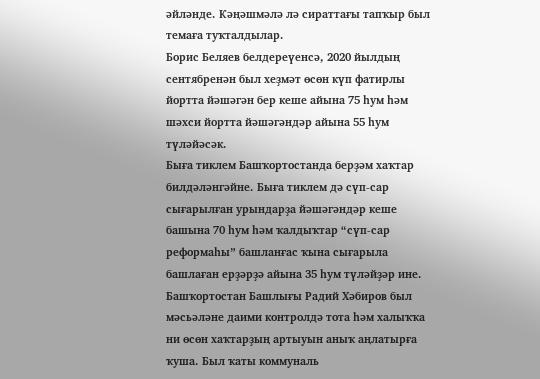әйләнде. Кәңәшмәлә лә сираттағы тапҡыр был темаға туҡталдылар.
Борис Беляев белдереүенсә, 2020 йылдың сентябренән был хеҙмәт өсөн күп фатирлы йортта йәшәгән бер кеше айына 75 һум һәм шәхси йортта йәшәгәндәр айына 55 һум түләйәсәк.
Быға тиклем Башҡортостанда берҙәм хаҡтар билдәләнгәйне. Быға тиклем дә сүп-сар сығарылған урындарҙа йәшәгәндәр кеше башына 70 һум һәм ҡалдыҡтар “сүп-сар реформаһы” башланғас ҡына сығарыла башлаған ерҙәрҙә айына 35 һум түләйҙәр ине.
Башҡортостан Башлығы Радий Хәбиров был мәсьәләне даими контролдә тота һәм халыҡҡа ни өсөн хаҡтарҙың артыуын аныҡ аңлатырға ҡуша. Был ҡаты коммуналь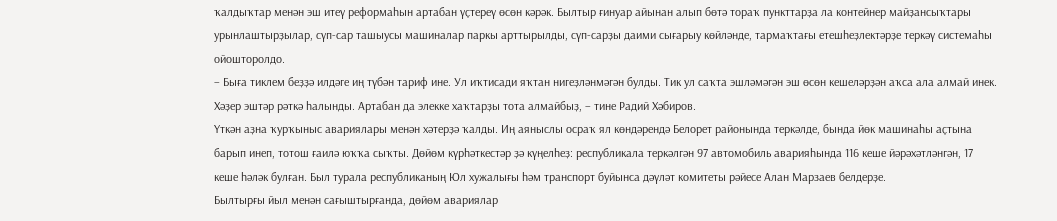ҡалдыҡтар менән эш итеү реформаһын артабан үҫтереү өсөн кәрәк. Былтыр ғинуар айынан алып бөтә тораҡ пункттарҙа ла контейнер майҙансыҡтары урынлаштырҙылар, сүп-сар ташыусы машиналар паркы арттырылды, сүп-сарҙы даими сығарыу көйләнде, тармаҡтағы етешһеҙлектәрҙе теркәү системаһы ойошторолдо.
– Быға тиклем беҙҙә илдәге иң түбән тариф ине. Ул иҡтисади яҡтан нигеҙләнмәгән булды. Тик ул саҡта эшләмәгән эш өсөн кешеләрҙән аҡса ала алмай инек. Хәҙер эштәр рәткә һалынды. Артабан да элекке хаҡтарҙы тота алмайбыҙ, – тине Радий Хәбиров.
Үткән аҙна ҡурҡыныс авариялары менән хәтерҙә ҡалды. Иң аяныслы осраҡ ял көндәрендә Белорет районында теркәлде, бында йөк машинаһы аҫтына барып инеп, тотош ғаилә юҡҡа сыҡты. Дөйөм күрһәткестәр ҙә күңелһеҙ: республикала теркәлгән 97 автомобиль аварияһында 116 кеше йәрәхәтләнгән, 17 кеше һәләк булған. Был турала республиканың Юл хужалығы һәм транспорт буйынса дәүләт комитеты рәйесе Алан Марзаев белдерҙе.
Былтырғы йыл менән сағыштырғанда, дөйөм авариялар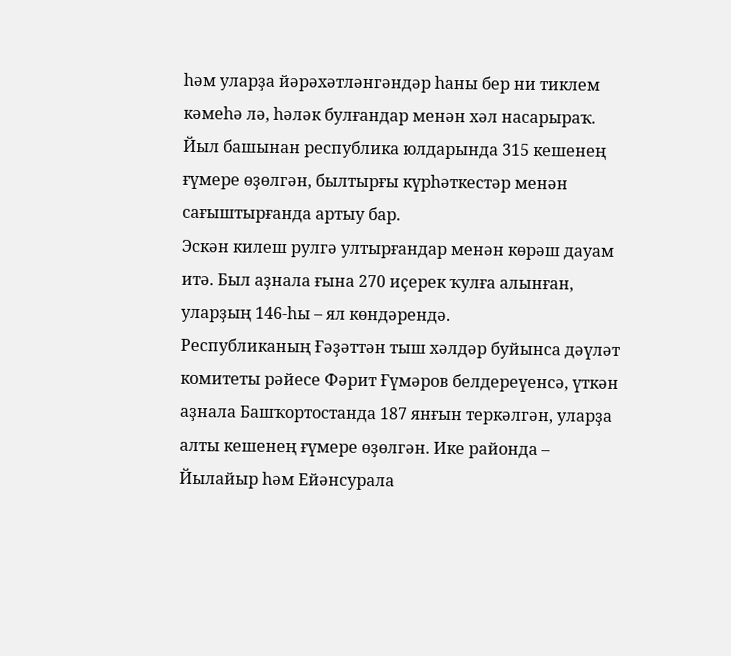һәм уларҙа йәрәхәтләнгәндәр һаны бер ни тиклем кәмеһә лә, һәләк булғандар менән хәл насарыраҡ. Йыл башынан республика юлдарында 315 кешенең ғүмере өҙөлгән, былтырғы күрһәткестәр менән сағыштырғанда артыу бар.
Эскән килеш рулгә ултырғандар менән көрәш дауам итә. Был аҙнала ғына 270 иҫерек ҡулға алынған, уларҙың 146-һы – ял көндәрендә.
Республиканың Ғәҙәттән тыш хәлдәр буйынса дәүләт комитеты рәйесе Фәрит Ғүмәров белдереүенсә, үткән аҙнала Башҡортостанда 187 янғын теркәлгән, уларҙа алты кешенең ғүмере өҙөлгән. Ике районда – Йылайыр һәм Ейәнсурала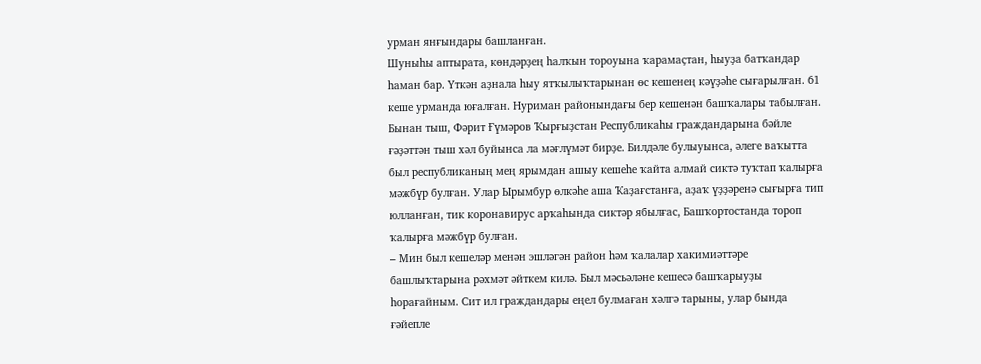урман янғындары башланған.
Шуныһы аптырата, көндәрҙең һалҡын тороуына ҡарамаҫтан, һыуҙа батҡандар һаман бар. Үткән аҙнала һыу ятҡылыҡтарынан өс кешенең кәүҙәһе сығарылған. 61 кеше урманда юғалған. Нуриман районындағы бер кешенән башҡалары табылған.
Бынан тыш, Фәрит Ғүмәров Ҡырғыҙстан Республикаһы граждандарына бәйле ғәҙәттән тыш хәл буйынса ла мәғлүмәт бирҙе. Билдәле булыуынса, әлеге ваҡытта был республиканың мең ярымдан ашыу кешеһе ҡайта алмай сиктә туҡтап ҡалырға мәжбүр булған. Улар Ырымбур өлкәһе аша Ҡаҙағстанға, аҙаҡ үҙҙәренә сығырға тип юлланған, тик коронавирус арҡаһында сиктәр ябылғас, Башҡортостанда тороп ҡалырға мәжбүр булған.
– Мин был кешеләр менән эшләгән район һәм ҡалалар хакимиәттәре башлыҡтарына рәхмәт әйткем килә. Был мәсьәләне кешесә башҡарыуҙы һорағайным. Сит ил граждандары еңел булмаған хәлгә тарыны, улар бында ғәйепле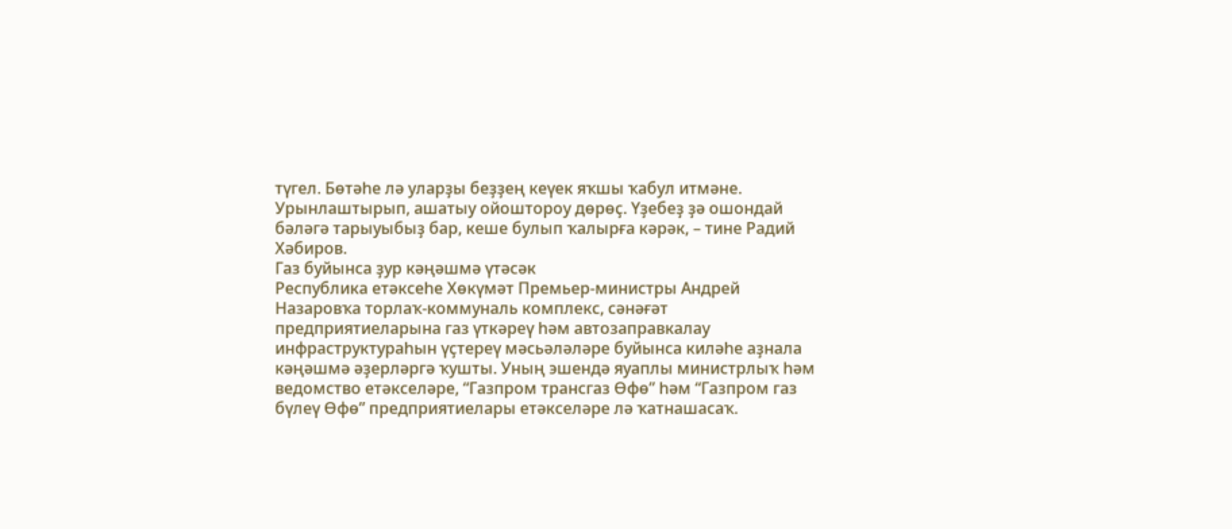түгел. Бөтәһе лә уларҙы беҙҙең кеүек яҡшы ҡабул итмәне. Урынлаштырып, ашатыу ойоштороу дөрөҫ. Үҙебеҙ ҙә ошондай бәләгә тарыуыбыҙ бар, кеше булып ҡалырға кәрәк, – тине Радий Хәбиров.
Газ буйынса ҙур кәңәшмә үтәсәк
Республика етәксеһе Хөкүмәт Премьер-министры Андрей Назаровҡа торлаҡ-коммуналь комплекс, сәнәғәт предприятиеларына газ үткәреү һәм автозаправкалау инфраструктураһын үҫтереү мәсьәләләре буйынса киләһе аҙнала кәңәшмә әҙерләргә ҡушты. Уның эшендә яуаплы министрлыҡ һәм ведомство етәкселәре, “Газпром трансгаз Өфө” һәм “Газпром газ бүлеү Өфө” предприятиелары етәкселәре лә ҡатнашасаҡ.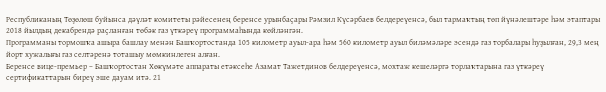Республиканың Төҙөлөш буйынса дәүләт комитеты рәйесенең беренсе урынбаҫары Рәмзил Күсәрбаев белдереүенсә, был тармаҡтың төп йүнәлештәре һәм этаптары 2018 йылдың декабрендә раҫланған төбәк газ үткәреү программаһында көйләнгән.
Программаны тормошҡа ашыра башлау менән Башҡортостанда 105 километр ауыл-ара һәм 560 километр ауыл биләмәләре эсендә газ торбалары һуҙылған, 29,3 мең йорт хужалығы газ селтәренә тоташыу мөмкинлеген алған.
Беренсе вице-премьер – Башҡортостан Хөкүмәте аппараты етәксеһе Азамат Тажетдинов белдереүенсә, мохтаж кешеләргә торлаҡтарына газ үткәреү сертификаттарын биреү эше дауам итә. 21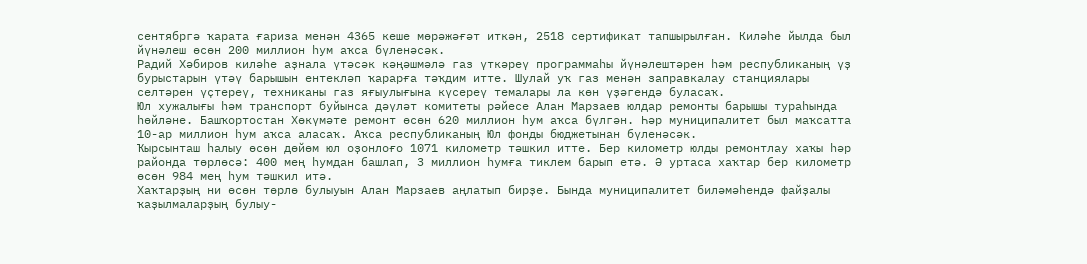сентябргә ҡарата ғариза менән 4365 кеше мөрәжәғәт иткән, 2518 сертификат тапшырылған. Киләһе йылда был йүнәлеш өсөн 200 миллион һум аҡса бүленәсәк.
Радий Хәбиров киләһе аҙнала үтәсәк кәңәшмәлә газ үткәреү программаһы йүнәлештәрен һәм республиканың үҙ бурыстарын үтәү барышын ентекләп ҡарарға тәҡдим итте. Шулай уҡ газ менән заправкалау станциялары селтәрен үҫтереү, техниканы газ яғыулығына күсереү темалары ла көн үҙәгендә буласаҡ.
Юл хужалығы һәм транспорт буйынса дәүләт комитеты рәйесе Алан Марзаев юлдар ремонты барышы тураһында һөйләне. Башҡортостан Хөкүмәте ремонт өсөн 620 миллион һум аҡса бүлгән. Һәр муниципалитет был маҡсатта 10-ар миллион һум аҡса аласаҡ. Аҡса республиканың Юл фонды бюджетынан бүленәсәк.
Ҡырсынташ һалыу өсөн дөйөм юл оҙонлоғо 1071 километр тәшкил итте. Бер километр юлды ремонтлау хаҡы һәр районда төрлөсә: 400 мең һумдан башлап, 3 миллион һумға тиклем барып етә. Ә уртаса хаҡтар бер километр өсөн 984 мең һум тәшкил итә.
Хаҡтарҙың ни өсөн төрлө булыуын Алан Марзаев аңлатып бирҙе. Бында муниципалитет биләмәһендә файҙалы ҡаҙылмаларҙың булыу-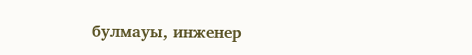булмауы, инженер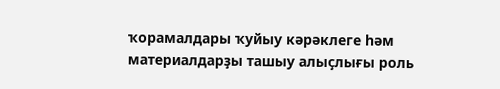ҡорамалдары ҡуйыу кәрәклеге һәм материалдарҙы ташыу алыҫлығы роль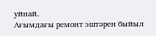уйнай.
Ағымдағы ремонт эштәрен быйыл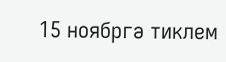15 ноябргә тиклем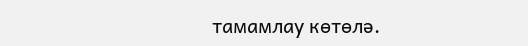тамамлау көтөлә.